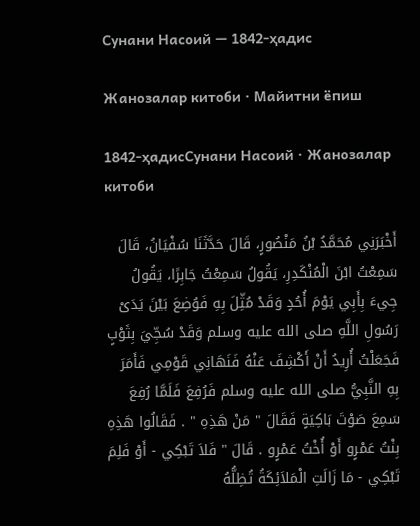Сунани Насоий — 1842-ҳадис

Жанозалар китоби · Майитни ёпиш

1842-ҳадисСунани Насоий · Жанозалар китоби

أَخْبَرَنِي مُحَمَّدُ بْنُ مَنْصُورٍ، قَالَ حَدَّثَنَا سُفْيَانُ، قَالَ سَمِعْتُ ابْنَ الْمُنْكَدِرِ، يَقُولُ سَمِعْتُ جَابِرًا، يَقُولُ جِيءَ بِأَبِي يَوْمَ أُحُدٍ وَقَدْ مُثِّلَ بِهِ فَوُضِعَ بَيْنَ يَدَىْ رَسُولِ اللَّهِ صلى الله عليه وسلم وَقَدْ سُجِّيَ بِثَوْبٍ فَجَعَلْتُ أُرِيدُ أَنْ أَكْشِفَ عَنْهُ فَنَهَانِي قَوْمِي فَأَمَرَ بِهِ النَّبِيُّ صلى الله عليه وسلم فَرُفِعَ فَلَمَّا رُفِعَ سَمِعَ صَوْتَ بَاكِيَةٍ فَقَالَ " مَنْ هَذِهِ " . فَقَالُوا هَذِهِ بِنْتُ عَمْرٍو أَوْ أُخْتُ عَمْرٍو . قَالَ " فَلاَ تَبْكِي - أَوْ فَلِمَ تَبْكِي - مَا زَالَتِ الْمَلاَئِكَةُ تُظِلُّهُ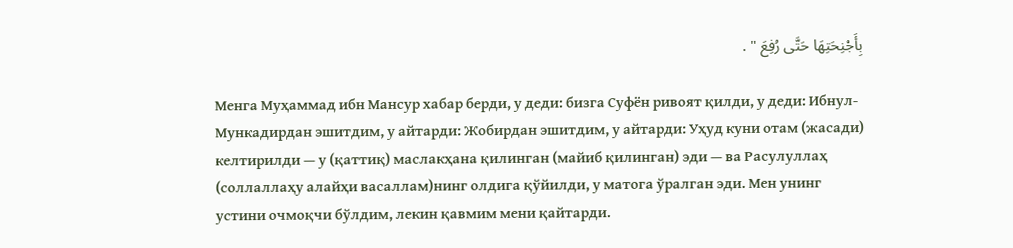بِأَجْنِحَتِهَا حَتَّى رُفِعَ " .

Менга Муҳаммад ибн Мансур хабар берди, у деди: бизга Суфён ривоят қилди, у деди: Ибнул-Мункадирдан эшитдим, у айтарди: Жобирдан эшитдим, у айтарди: Уҳуд куни отам (жасади) келтирилди — у (қаттиқ) маслакҳана қилинган (майиб қилинган) эди — ва Расулуллаҳ (соллаллаҳу алайҳи васаллам)нинг олдига қўйилди, у матога ўралган эди. Мен унинг устини очмоқчи бўлдим, лекин қавмим мени қайтарди.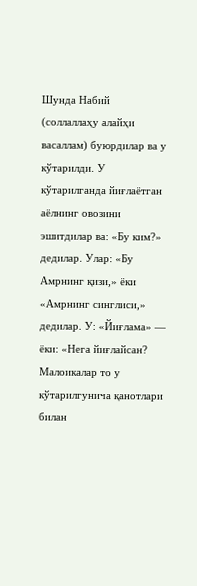Шунда Набий (соллаллаҳу алайҳи васаллам) буюрдилар ва у кўтарилди. У кўтарилганда йиғлаётган аёлнинг овозини эшитдилар ва: «Бу ким?» дедилар. Улар: «Бу Амрнинг қизи,» ёки «Амрнинг синглиси,» дедилар. У: «Йиғлама» — ёки: «Нега йиғлайсан? Малоикалар то у кўтарилгунича қанотлари билан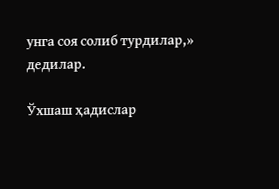унга соя солиб турдилар,» дедилар.

Ўхшаш ҳадислар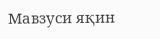Мавзуси яқин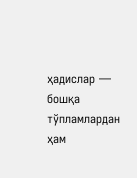ҳадислар — бошқа тўпламлардан ҳам